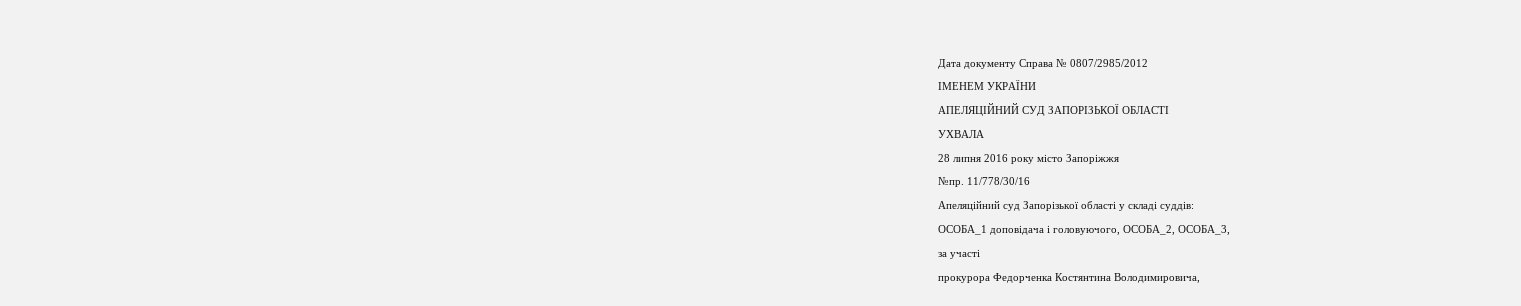Дата документу Справа № 0807/2985/2012
ІМЕНЕМ УКРАЇНИ
АПЕЛЯЦІЙНИЙ СУД ЗАПОРІЗЬКОЇ ОБЛАСТІ
УХВАЛА
28 липня 2016 року місто Запоріжжя
№пр. 11/778/30/16
Апеляційний суд Запорізької області у складі суддів:
ОСОБА_1 доповідача і головуючого, ОСОБА_2, ОСОБА_3,
за участі
прокурора Федорченка Костянтина Володимировича,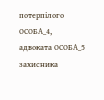потерпілого ОСОБА_4,
адвоката ОСОБА_5 захисника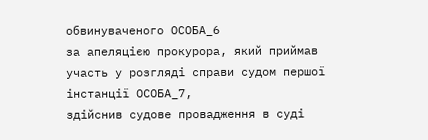обвинуваченого ОСОБА_6
за апеляцією прокурора, який приймав участь у розгляді справи судом першої інстанції ОСОБА_7,
здійснив судове провадження в суді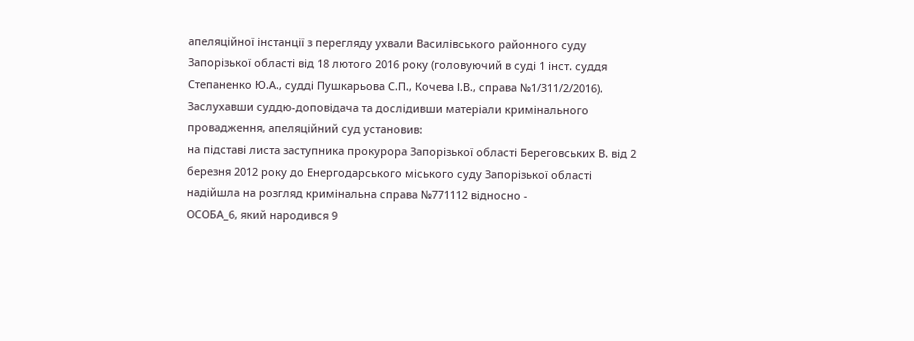апеляційної інстанції з перегляду ухвали Василівського районного суду Запорізької області від 18 лютого 2016 року (головуючий в суді 1 інст. суддя Степаненко Ю.А., судді Пушкарьова С.П., Кочева І.В., справа №1/311/2/2016).
Заслухавши суддю-доповідача та дослідивши матеріали кримінального провадження, апеляційний суд установив:
на підставі листа заступника прокурора Запорізької області Береговських В. від 2 березня 2012 року до Енергодарського міського суду Запорізької області надійшла на розгляд кримінальна справа №771112 відносно -
ОСОБА_6, який народився 9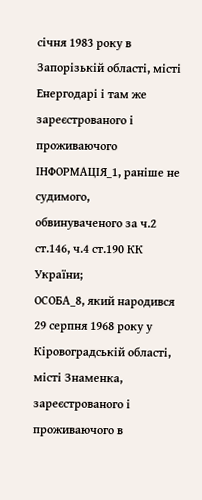січня 1983 року в Запорізькій області, місті Енергодарі і там же зареєстрованого і проживаючого ІНФОРМАЦІЯ_1, раніше не судимого,
обвинуваченого за ч.2 ст.146, ч.4 ст.190 КК України;
ОСОБА_8, який народився 29 серпня 1968 року у Кіровоградській області, місті Знаменка, зареєстрованого і проживаючого в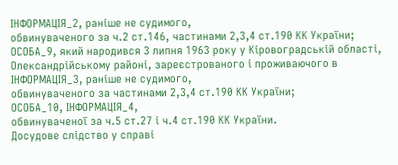ІНФОРМАЦІЯ_2, раніше не судимого,
обвинуваченого за ч.2 ст.146, частинами 2,3,4 ст.190 КК України;
ОСОБА_9, який народився 3 липня 1963 року у Кіровоградській області, Олександрійському районі, зареєстрованого і проживаючого в ІНФОРМАЦІЯ_3, раніше не судимого,
обвинуваченого за частинами 2,3,4 ст.190 КК України;
ОСОБА_10, ІНФОРМАЦІЯ_4,
обвинуваченої за ч.5 ст.27 і ч.4 ст.190 КК України.
Досудове слідство у справі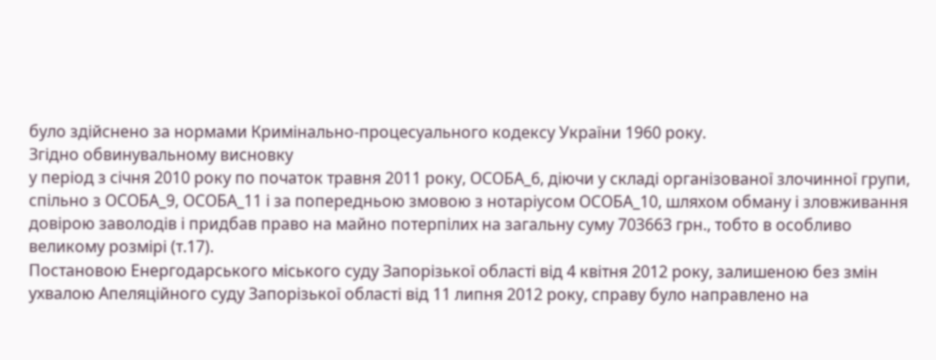було здійснено за нормами Кримінально-процесуального кодексу України 1960 року.
Згідно обвинувальному висновку
у період з січня 2010 року по початок травня 2011 року, ОСОБА_6, діючи у складі організованої злочинної групи, спільно з ОСОБА_9, ОСОБА_11 і за попередньою змовою з нотаріусом ОСОБА_10, шляхом обману і зловживання довірою заволодів і придбав право на майно потерпілих на загальну суму 703663 грн., тобто в особливо великому розмірі (т.17).
Постановою Енергодарського міського суду Запорізької області від 4 квітня 2012 року, залишеною без змін ухвалою Апеляційного суду Запорізької області від 11 липня 2012 року, справу було направлено на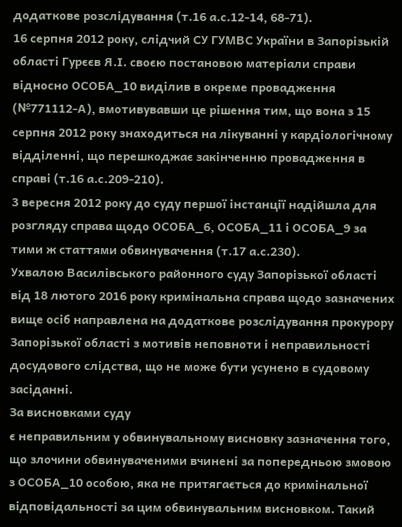додаткове розслідування (т.16 а.с.12-14, 68-71).
16 серпня 2012 року, слідчий СУ ГУМВС України в Запорізькій області Гурєєв Я.І. своєю постановою матеріали справи відносно ОСОБА_10 виділив в окреме провадження (№771112-А), вмотивувавши це рішення тим, що вона з 15 серпня 2012 року знаходиться на лікуванні у кардіологічному відділенні, що перешкоджає закінченню провадження в справі (т.16 а.с.209-210).
3 вересня 2012 року до суду першої інстанції надійшла для розгляду справа щодо ОСОБА_6, ОСОБА_11 і ОСОБА_9 за тими ж статтями обвинувачення (т.17 а.с.230).
Ухвалою Василівського районного суду Запорізької області від 18 лютого 2016 року кримінальна справа щодо зазначених вище осіб направлена на додаткове розслідування прокурору Запорізької області з мотивів неповноти і неправильності досудового слідства, що не може бути усунено в судовому засіданні.
За висновками суду
є неправильним у обвинувальному висновку зазначення того, що злочини обвинуваченими вчинені за попередньою змовою з ОСОБА_10 особою, яка не притягається до кримінальної відповідальності за цим обвинувальним висновком. Такий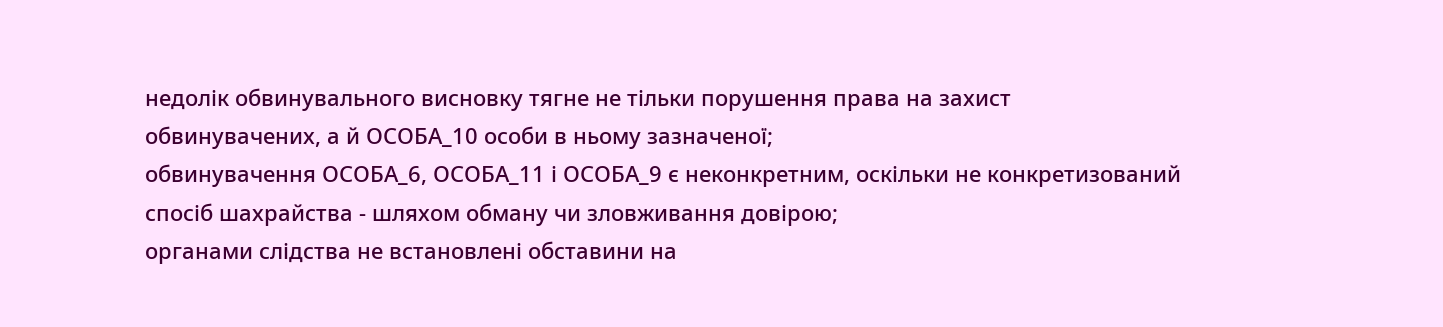недолік обвинувального висновку тягне не тільки порушення права на захист обвинувачених, а й ОСОБА_10 особи в ньому зазначеної;
обвинувачення ОСОБА_6, ОСОБА_11 і ОСОБА_9 є неконкретним, оскільки не конкретизований спосіб шахрайства - шляхом обману чи зловживання довірою;
органами слідства не встановлені обставини на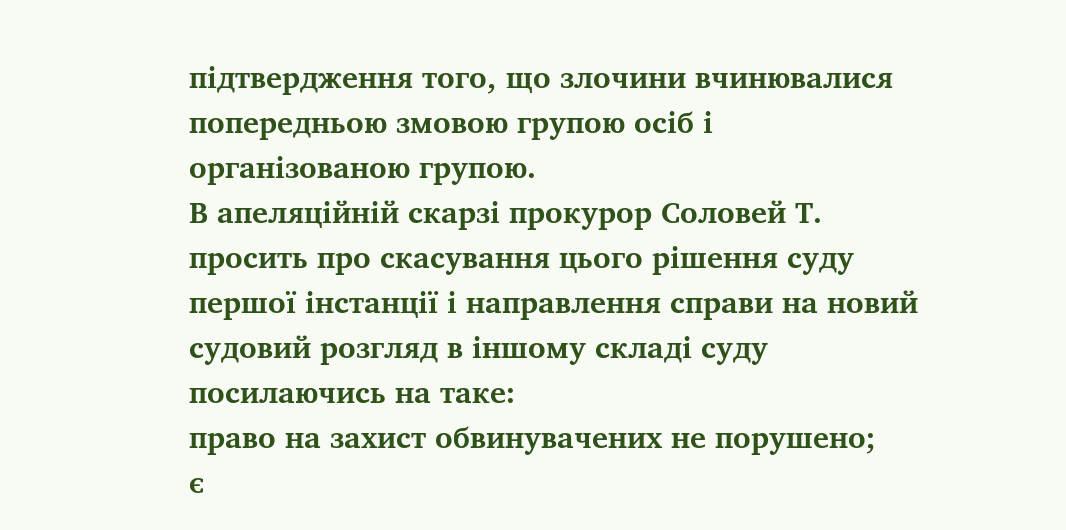підтвердження того, що злочини вчинювалися попередньою змовою групою осіб і організованою групою.
В апеляційній скарзі прокурор Соловей Т. просить про скасування цього рішення суду першої інстанції і направлення справи на новий судовий розгляд в іншому складі суду посилаючись на таке:
право на захист обвинувачених не порушено;
є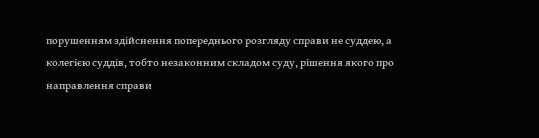порушенням здійснення попереднього розгляду справи не суддею, а колегією суддів, тобто незаконним складом суду, рішення якого про направлення справи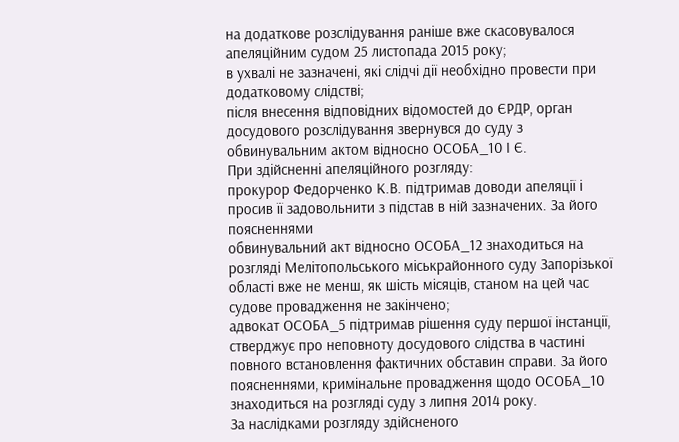на додаткове розслідування раніше вже скасовувалося апеляційним судом 25 листопада 2015 року;
в ухвалі не зазначені, які слідчі дії необхідно провести при додатковому слідстві;
після внесення відповідних відомостей до ЄРДР, орган досудового розслідування звернувся до суду з обвинувальним актом відносно ОСОБА_10 І Є.
При здійсненні апеляційного розгляду:
прокурор Федорченко К.В. підтримав доводи апеляції і просив її задовольнити з підстав в ній зазначених. За його поясненнями
обвинувальний акт відносно ОСОБА_12 знаходиться на розгляді Мелітопольського міськрайонного суду Запорізької області вже не менш, як шість місяців, станом на цей час судове провадження не закінчено;
адвокат ОСОБА_5 підтримав рішення суду першої інстанції, стверджує про неповноту досудового слідства в частині повного встановлення фактичних обставин справи. За його поясненнями, кримінальне провадження щодо ОСОБА_10 знаходиться на розгляді суду з липня 2014 року.
За наслідками розгляду здійсненого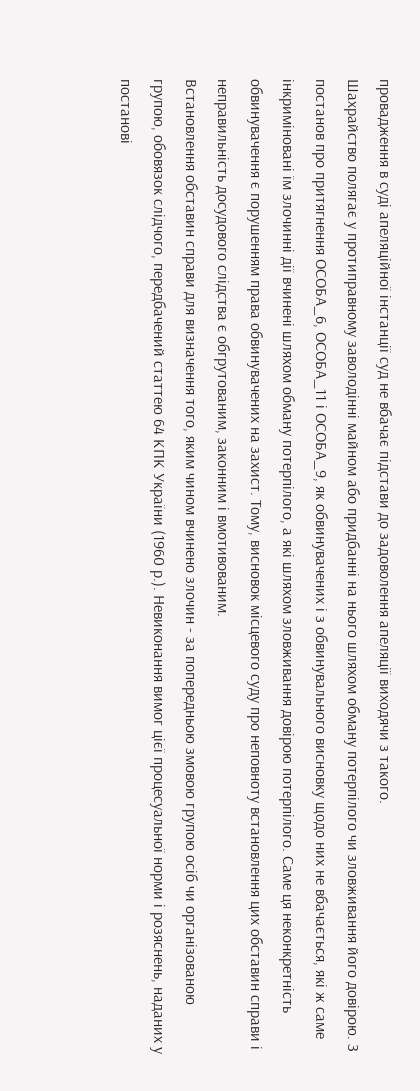провадження в суді апеляційної інстанції суд не вбачає підстави до задоволення апеляції виходячи з такого.
Шахрайство полягає у протиправному заволодінні майном або придбанні на нього шляхом обману потерпілого чи зловживання його довірою. З постанов про притягнення ОСОБА_6, ОСОБА_11 і ОСОБА_9, як обвинувачених і з обвинувального висновку щодо них не вбачається, які ж саме інкриміновані їм злочинні дії вчинені шляхом обману потерпілого, а які шляхом зловживання довірою потерпілого. Саме ця неконкретність обвинувачення є порушенням права обвинувачених на захист. Тому, висновок місцевого суду про неповноту встановлення цих обставин справи і неправильність досудового слідства є обгрутованим, законним і вмотивованим.
Встановлення обставин справи для визначення того, яким чином вчинено злочин - за попередньою змовою групою осіб чи організованою групою, обовязок слідчого, передбачений статтею 64 КПК України (1960 р.). Невиконання вимог цієї процесуальної норми і розяснень, наданих у постанові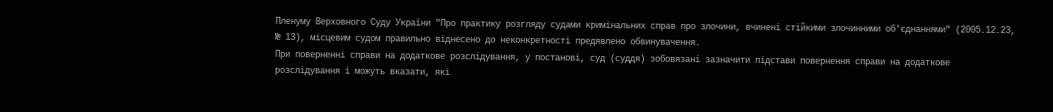Пленуму Верховного Суду України "Про практику розгляду судами кримінальних справ про злочини, вчинені стійкими злочинними об'єднаннями" (2005.12.23, № 13), місцевим судом правильно віднесено до неконкретності предявлено обвинувачення.
При поверненні справи на додаткове розслідування, у постанові, суд (суддя) зобовязані зазначити підстави повернення справи на додаткове розслідування і можуть вказати, які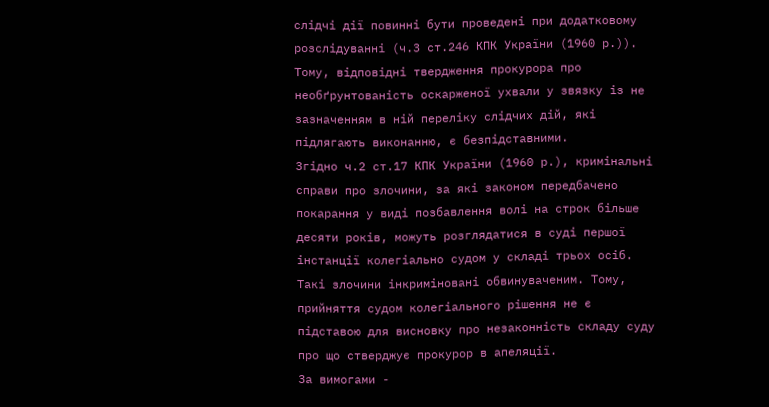слідчі дії повинні бути проведені при додатковому розслідуванні (ч.3 ст.246 КПК України (1960 р.)). Тому, відповідні твердження прокурора про необґрунтованість оскарженої ухвали у звязку із не зазначенням в ній переліку слідчих дій, які підлягають виконанню, є безпідставними.
Згідно ч.2 ст.17 КПК України (1960 р.), кримінальні справи про злочини, за які законом передбачено покарання у виді позбавлення волі на строк більше десяти років, можуть розглядатися в суді першої інстанції колегіально судом у складі трьох осіб. Такі злочини інкриміновані обвинуваченим. Тому, прийняття судом колегіального рішення не є підставою для висновку про незаконність складу суду про що стверджує прокурор в апеляції.
За вимогами -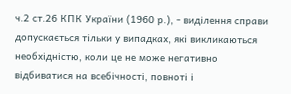ч.2 ст.26 КПК України (1960 р.), - виділення справи допускається тільки у випадках, які викликаються необхідністю, коли це не може негативно відбиватися на всебічності, повноті і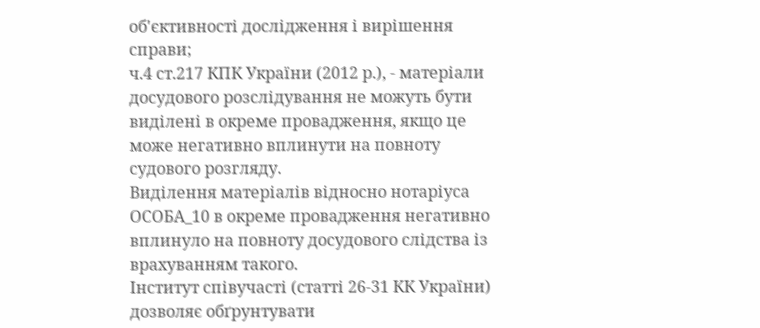об'єктивності дослідження і вирішення справи;
ч.4 ст.217 КПК України (2012 р.), - матеріали досудового розслідування не можуть бути виділені в окреме провадження, якщо це може негативно вплинути на повноту судового розгляду.
Виділення матеріалів відносно нотаріуса ОСОБА_10 в окреме провадження негативно вплинуло на повноту досудового слідства із врахуванням такого.
Інститут співучасті (статті 26-31 КК України) дозволяє обґрунтувати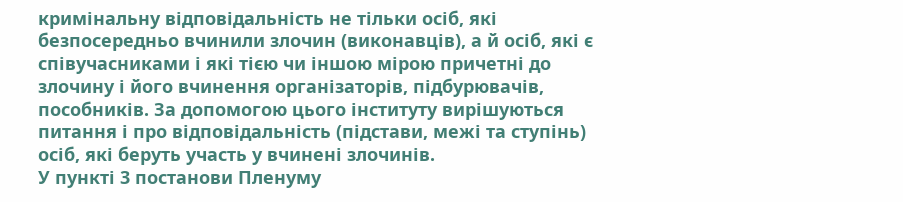кримінальну відповідальність не тільки осіб, які безпосередньо вчинили злочин (виконавців), а й осіб, які є співучасниками і які тією чи іншою мірою причетні до злочину і його вчинення організаторів, підбурювачів, пособників. За допомогою цього інституту вирішуються питання і про відповідальність (підстави, межі та ступінь) осіб, які беруть участь у вчинені злочинів.
У пункті 3 постанови Пленуму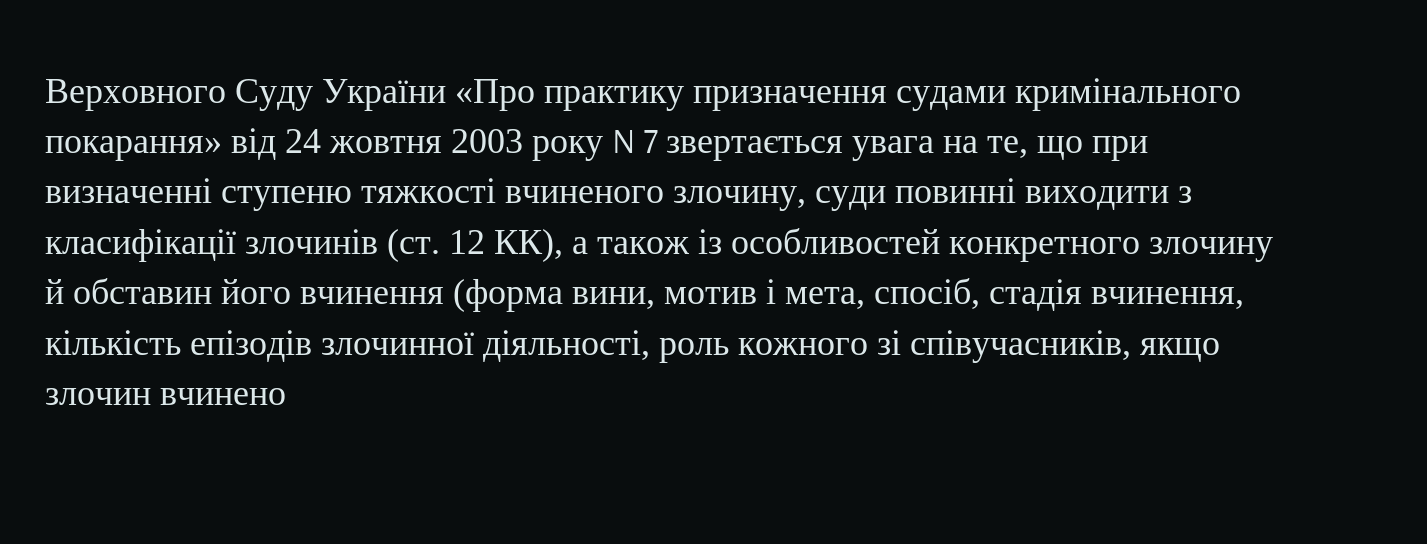Верховного Суду України «Про практику призначення судами кримінального покарання» від 24 жовтня 2003 року N 7 звертається увага на те, що при визначенні ступеню тяжкості вчиненого злочину, суди повинні виходити з класифікації злочинів (ст. 12 КК), а також із особливостей конкретного злочину й обставин його вчинення (форма вини, мотив і мета, спосіб, стадія вчинення, кількість епізодів злочинної діяльності, роль кожного зі співучасників, якщо злочин вчинено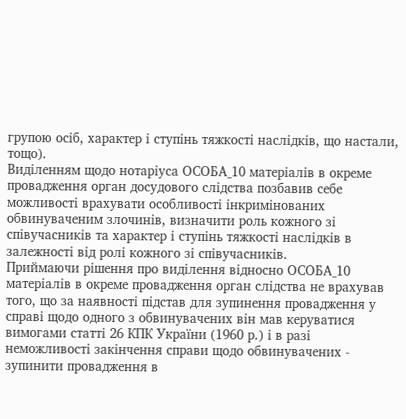групою осіб, характер і ступінь тяжкості наслідків, що настали, тощо).
Виділенням щодо нотаріуса ОСОБА_10 матеріалів в окреме провадження орган досудового слідства позбавив себе можливості врахувати особливості інкримінованих обвинуваченим злочинів, визначити роль кожного зі співучасників та характер і ступінь тяжкості наслідків в залежності від ролі кожного зі співучасників.
Приймаючи рішення про виділення відносно ОСОБА_10 матеріалів в окреме провадження орган слідства не врахував того, що за наявності підстав для зупинення провадження у справі щодо одного з обвинувачених він мав керуватися вимогами статті 26 КПК України (1960 р.) і в разі неможливості закінчення справи щодо обвинувачених - зупинити провадження в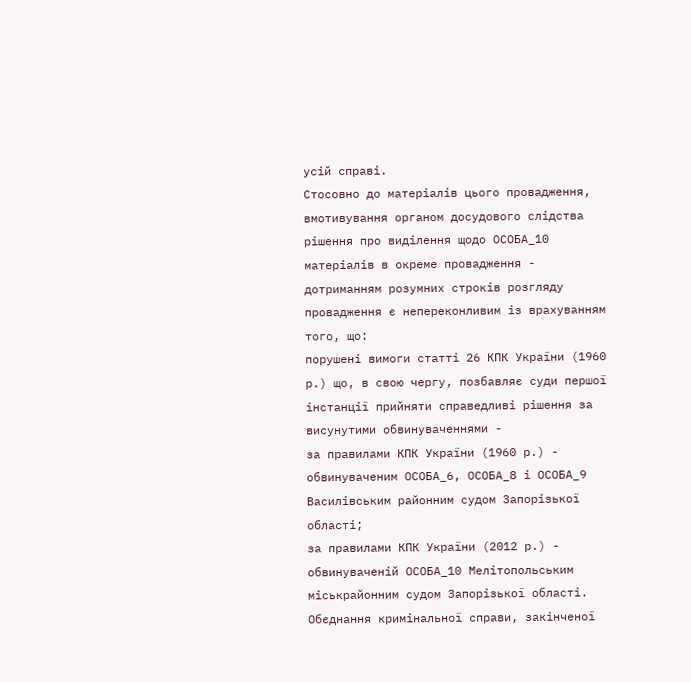усій справі.
Стосовно до матеріалів цього провадження, вмотивування органом досудового слідства рішення про виділення щодо ОСОБА_10 матеріалів в окреме провадження - дотриманням розумних строків розгляду провадження є непереконливим із врахуванням того, що:
порушені вимоги статті 26 КПК України (1960 р.) що, в свою чергу, позбавляє суди першої інстанції прийняти справедливі рішення за висунутими обвинуваченнями -
за правилами КПК України (1960 р.) - обвинуваченим ОСОБА_6, ОСОБА_8 і ОСОБА_9 Василівським районним судом Запорізької області;
за правилами КПК України (2012 р.) - обвинуваченій ОСОБА_10 Мелітопольським міськрайонним судом Запорізької області.
Обєднання кримінальної справи, закінченої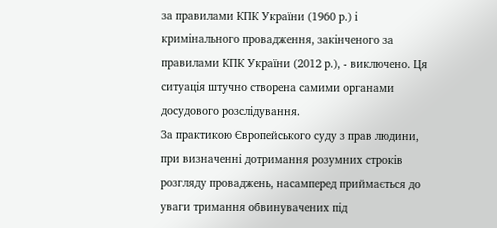за правилами КПК України (1960 р.) і кримінального провадження, закінченого за правилами КПК України (2012 р.), - виключено. Ця ситуація штучно створена самими органами досудового розслідування.
За практикою Європейського суду з прав людини, при визначенні дотримання розумних строків розгляду проваджень, насамперед приймається до уваги тримання обвинувачених під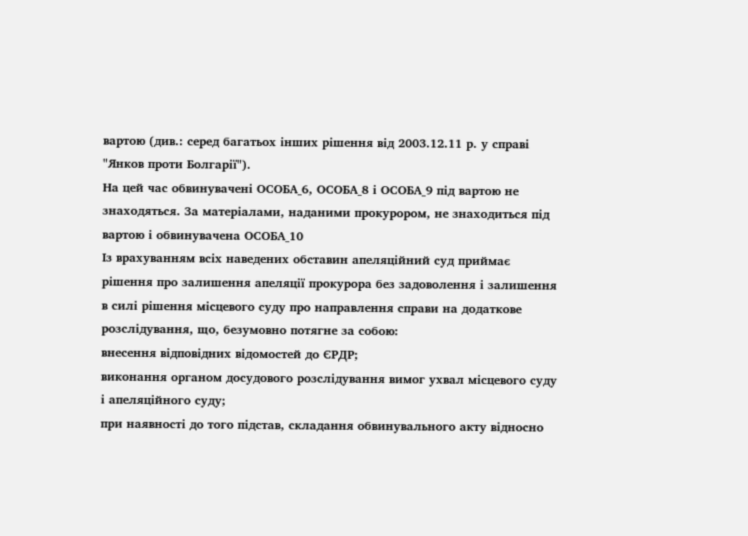вартою (див.: серед багатьох інших рішення від 2003.12.11 р. у справі "Янков проти Болгарії").
На цей час обвинувачені ОСОБА_6, ОСОБА_8 і ОСОБА_9 під вартою не знаходяться. За матеріалами, наданими прокурором, не знаходиться під вартою і обвинувачена ОСОБА_10
Із врахуванням всіх наведених обставин апеляційний суд приймає рішення про залишення апеляції прокурора без задоволення і залишення в силі рішення місцевого суду про направлення справи на додаткове розслідування, що, безумовно потягне за собою:
внесення відповідних відомостей до ЄРДР;
виконання органом досудового розслідування вимог ухвал місцевого суду і апеляційного суду;
при наявності до того підстав, складання обвинувального акту відносно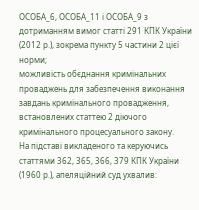ОСОБА_6, ОСОБА_11 і ОСОБА_9 з дотриманням вимог статті 291 КПК України (2012 р.), зокрема пункту 5 частини 2 цієї норми;
можливість обєднання кримінальних проваджень для забезпечення виконання завдань кримінального провадження, встановлених статтею 2 діючого кримінального процесуального закону.
На підставі викладеного та керуючись статтями 362, 365, 366, 379 КПК України (1960 р.), апеляційний суд ухвалив: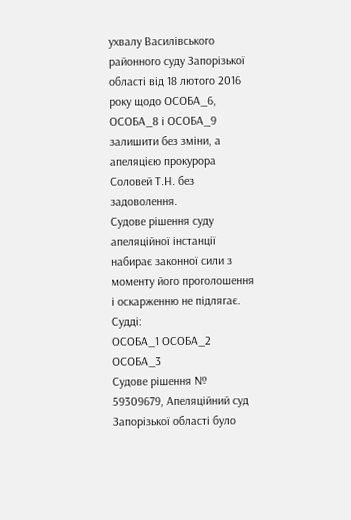ухвалу Василівського районного суду Запорізької області від 18 лютого 2016 року щодо ОСОБА_6, ОСОБА_8 і ОСОБА_9 залишити без зміни, а апеляцією прокурора Соловей Т.Н. без задоволення.
Судове рішення суду апеляційної інстанції набирає законної сили з моменту його проголошення і оскарженню не підлягає.
Судді:
ОСОБА_1 ОСОБА_2 ОСОБА_3
Судове рішення № 59309679, Апеляційний суд Запорізької області було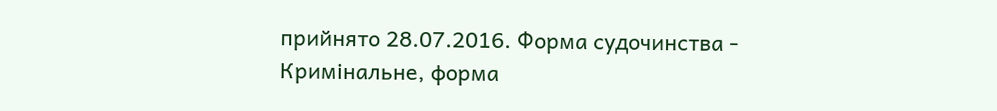прийнято 28.07.2016. Форма судочинства - Кримінальне, форма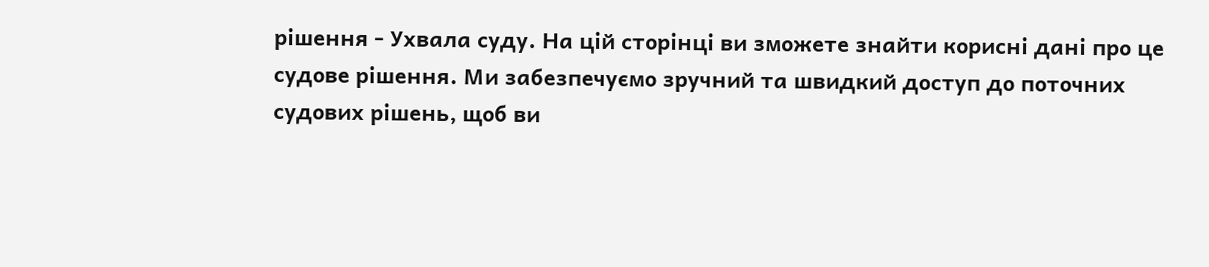рішення - Ухвала суду. На цій сторінці ви зможете знайти корисні дані про це судове рішення. Ми забезпечуємо зручний та швидкий доступ до поточних судових рішень, щоб ви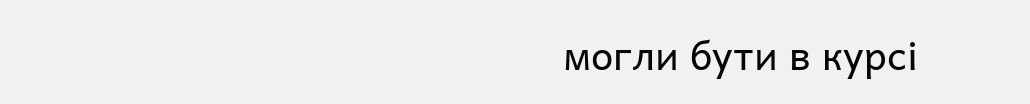могли бути в курсі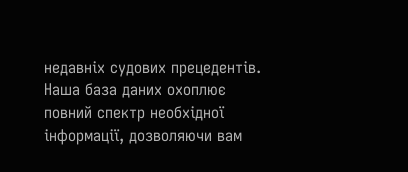недавніх судових прецедентів. Наша база даних охоплює повний спектр необхідної інформації, дозволяючи вам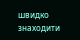швидко знаходити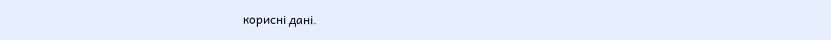корисні дані.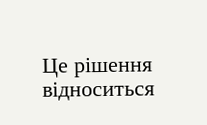Це рішення відноситься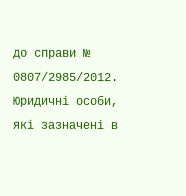до справи № 0807/2985/2012. Юридичні особи, які зазначені в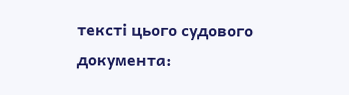тексті цього судового документа: